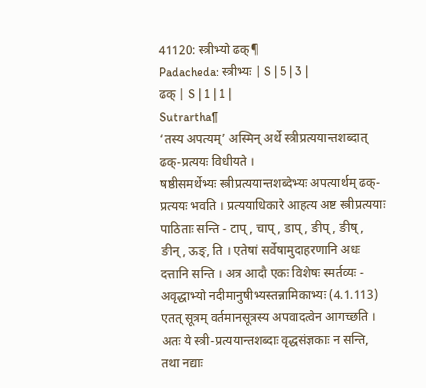41120: स्त्रीभ्यो ढक्¶
Padacheda: स्त्रीभ्यः | S | 5 | 3 |
ढक् | S | 1 | 1 |
Sutrartha¶
‘तस्य अपत्यम्’ अस्मिन् अर्थे स्त्रीप्रत्ययान्तशब्दात् ढक्-प्रत्ययः विधीयते ।
षष्ठीसमर्थेभ्यः स्त्रीप्रत्ययान्तशब्देभ्यः अपत्यार्थम् ढक्-प्रत्ययः भवति । प्रत्ययाधिकारे आहत्य अष्ट स्त्रीप्रत्ययाः पाठिताः सन्ति - टाप्, चाप्, डाप्, ङीप्, ङीष्, ङीन्, ऊङ्, ति । एतेषां सर्वेषामुदाहरणानि अधः दत्तानि सन्ति । अत्र आदौ एकः विशेषः स्मर्तव्यः - अवृद्धाभ्यो नदीमानुषीभ्यस्तन्नामिकाभ्यः (4.1.113) एतत् सूत्रम् वर्तमानसूत्रस्य अपवादत्वेन आगच्छति । अतः ये स्त्री-प्रत्ययान्तशब्दाः वृद्धसंज्ञकाः न सन्ति, तथा नद्याः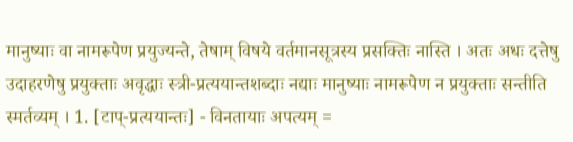मानुष्याः वा नामरूपेण प्रयुज्यन्ते, तेषाम् विषये वर्तमानसूत्रस्य प्रसक्तिः नास्ति । अतः अधः दत्तेषु उदाहरणेषु प्रयुक्ताः अवृद्धाः स्त्री-प्रत्ययान्तशब्दाः नद्याः मानुष्याः नामरूपेण न प्रयुक्ताः सन्तीति स्मर्तव्यम् । 1. [टाप्-प्रत्ययान्तः] - विनतायाः अपत्यम् =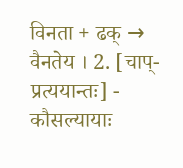विनता + ढक् → वैनतेय । 2. [चाप्-प्रत्ययान्तः] - कौसल्यायाः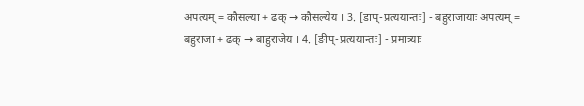अपत्यम् = कौसल्या + ढक् → कौसल्येय । 3. [डाप्-प्रत्ययान्तः] - बहुराजायाः अपत्यम् = बहुराजा + ढक् → बाहुराजेय । 4. [ङीप्-प्रत्ययान्तः] - प्रमात्र्याः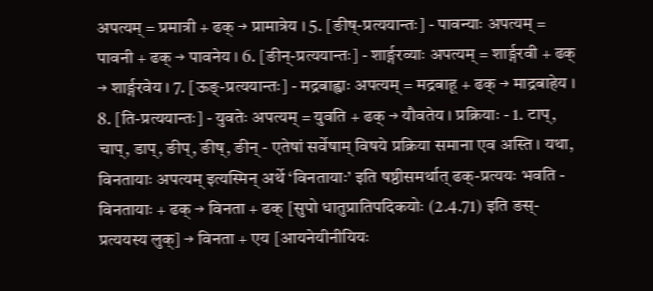अपत्यम् = प्रमात्री + ढक् → प्रामात्रेय । 5. [ङीष्-प्रत्ययान्तः] - पावन्याः अपत्यम् = पावनी + ढक् → पावनेय । 6. [ङीन्-प्रत्ययान्तः] - शार्ङ्गरव्याः अपत्यम् = शार्ङ्गरवी + ढक् → शार्ङ्गरवेय । 7. [ऊङ्-प्रत्ययान्तः] - मद्रबाह्वाः अपत्यम् = मद्रबाहू + ढक् → माद्रबाहेय । 8. [ति-प्रत्ययान्तः] - युवतेः अपत्यम् = युवति + ढक् → यौवतेय । प्रक्रियाः - 1. टाप्, चाप्, डाप्, ङीप्, ङीष्, ङीन् - एतेषां सर्वेषाम् विषये प्रक्रिया समाना एव अस्ति । यथा, विनतायाः अपत्यम् इत्यस्मिन् अर्थे ‘विनतायाः’ इति षष्ठीसमर्थात् ढक्-प्रत्ययः भवति - विनतायाः + ढक् → विनता + ढक् [सुपो धातुप्रातिपदिकयोः (2.4.71) इति ङस्-प्रत्ययस्य लुक्] → विनता + एय [आयनेयीनीयियः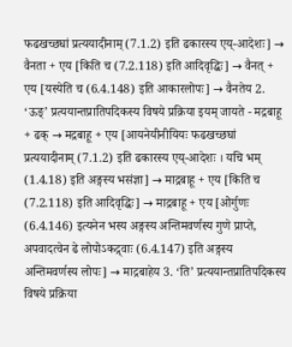फढखच्छघां प्रत्ययादीनाम् (7.1.2) इति ढकारस्य एय्-आदेशः] → वैनता + एय [किति च (7.2.118) इति आदिवृद्धिः] → वैनत् + एय [यस्येति च (6.4.148) इति आकारलोपः] → वैनतेय 2. ‘ऊङ्’ प्रत्ययान्तप्रातिपदिकस्य विषये प्रक्रिया इयम् जायते - मद्रबाहू + ढक् → मद्रबाहू + एय [आयनेयीनीयियः फढखच्छघां प्रत्ययादीनाम् (7.1.2) इति ढकारस्य एय्-आदेशः । यचि भम् (1.4.18) इति अङ्गस्य भसंज्ञा] → माद्रबाहू + एय [किति च (7.2.118) इति आदिवृद्धिः] → माद्रबाहू + एय [ओर्गुणः (6.4.146) इत्यनेन भस्य अङ्गस्य अन्तिमवर्णस्य गुणे प्राप्ते, अपवादत्वेन ढे लोपोऽकद्र्वाः (6.4.147) इति अङ्गस्य अन्तिमवर्णस्य लोपः] → माद्रबाहेय 3. ‘ति’ प्रत्ययान्तप्रातिपदिकस्य विषये प्रक्रिया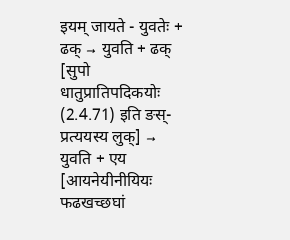इयम् जायते - युवतेः + ढक् → युवति + ढक् [सुपो धातुप्रातिपदिकयोः (2.4.71) इति ङस्-प्रत्ययस्य लुक्] → युवति + एय [आयनेयीनीयियः फढखच्छघां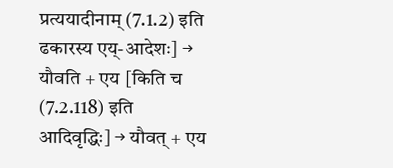प्रत्ययादीनाम् (7.1.2) इति ढकारस्य एय्-आदेशः] → यौवति + एय [किति च (7.2.118) इति आदिवृद्धिः] → यौवत् + एय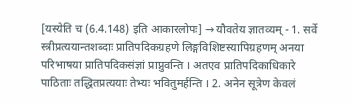[यस्येति च (6.4.148) इति आकारलोपः] → यौवतेय ज्ञातव्यम् - 1. सर्वे स्त्रीप्रत्ययान्तशब्दाः प्रातिपदिकग्रहणे लिङ्गविशिष्टस्यापिग्रहणम् अनया परिभाषया प्रातिपदिकसंज्ञां प्राप्नुवन्ति । अतएव प्रातिपदिकाधिकारे पाठिताः तद्धितप्रत्ययाः तेभ्यः भवितुमर्हन्ति । 2. अनेन सूत्रेण केवलं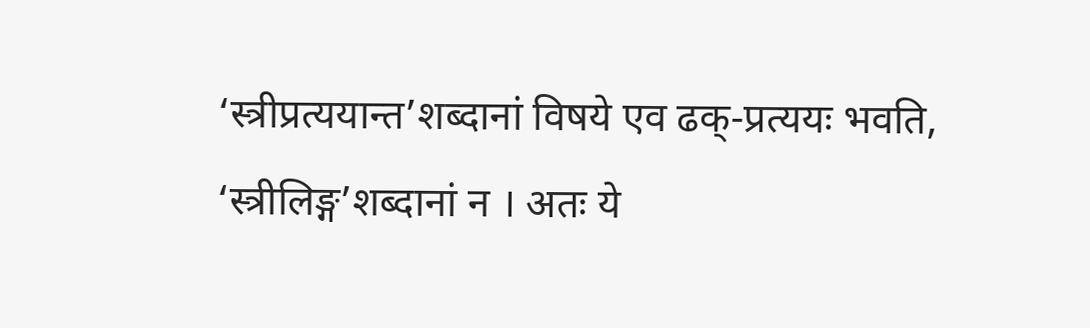‘स्त्रीप्रत्ययान्त’शब्दानां विषये एव ढक्-प्रत्ययः भवति, ‘स्त्रीलिङ्ग’शब्दानां न । अतः ये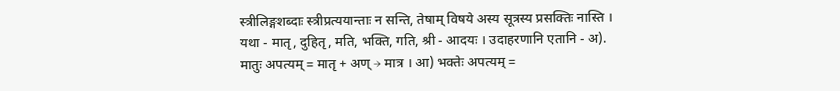स्त्रीलिङ्गशब्दाः स्त्रीप्रत्ययान्ताः न सन्ति, तेषाम् विषये अस्य सूत्रस्य प्रसक्तिः नास्ति । यथा - मातृ, दुहितृ, मति, भक्ति, गति, श्री - आदयः । उदाहरणानि एतानि - अ). मातुः अपत्यम् = मातृ + अण् → मात्र । आ) भक्तेः अपत्यम् =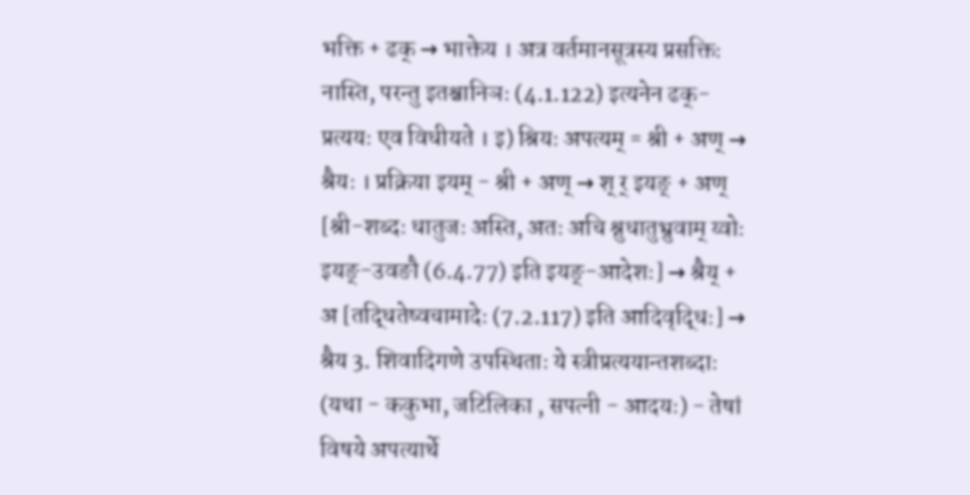भक्ति + ढक् → भाक्तेय । अत्र वर्तमानसूत्रस्य प्रसक्तिः नास्ति, परन्तु इतश्चानिञः (4.1.122) इत्यनेन ढक्-प्रत्ययः एव विधीयते । इ) श्रियः अपत्यम् = श्री + अण् → श्रैयः । प्रक्रिया इयम् - श्री + अण् → श् र् इयङ् + अण् [श्री-शब्दः धातुजः अस्ति, अतः अचि श्नुधातुभ्रुवाम् य्वोः इयङ्-उवङौ (6.4.77) इति इयङ्-आदेशः] → श्रैय् + अ [तद्धितेष्वचामादेः (7.2.117) इति आदिवृद्धिः] → श्रैय 3. शिवादिगणे उपस्थिताः ये स्त्रीप्रत्ययान्तशब्दाः (यथा - ककुभा, जटिलिका , सपत्नी - आदयः) - तेषां विषये अपत्यार्थे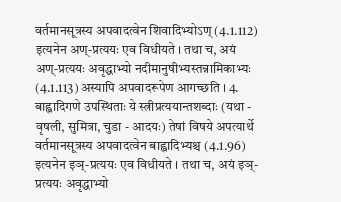वर्तमानसूत्रस्य अपवादत्वेन शिवादिभ्योऽण् (4.1.112) इत्यनेन अण्-प्रत्ययः एव विधीयते । तथा च, अयं अण्-प्रत्ययः अवृद्धाभ्यो नदीमानुषीभ्यस्तन्नामिकाभ्यः (4.1.113) अस्यापि अपवादरूपेण आगच्छति । 4. बाह्वादिगणे उपस्थिताः ये स्त्रीप्रत्ययान्तशब्दाः (यथा - वृषली, सुमित्रा, चुडा - आदयः) तेषां विषये अपत्यार्थे वर्तमानसूत्रस्य अपवादत्वेन बाह्वादिभ्यश्च (4.1.96) इत्यनेन इञ्-प्रत्ययः एव विधीयते । तथा च, अयं इञ्-प्रत्ययः अवृद्धाभ्यो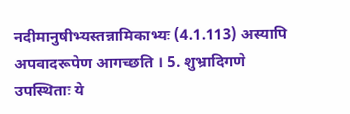नदीमानुषीभ्यस्तन्नामिकाभ्यः (4.1.113) अस्यापि अपवादरूपेण आगच्छति । 5. शुभ्रादिगणे उपस्थिताः ये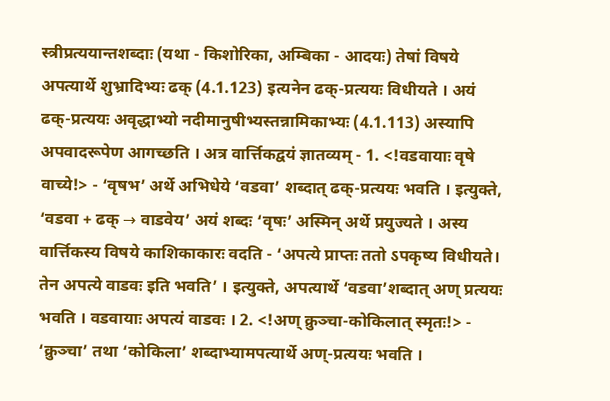स्त्रीप्रत्ययान्तशब्दाः (यथा - किशोरिका, अम्बिका - आदयः) तेषां विषये अपत्यार्थे शुभ्रादिभ्यः ढक् (4.1.123) इत्यनेन ढक्-प्रत्ययः विधीयते । अयं ढक्-प्रत्ययः अवृद्धाभ्यो नदीमानुषीभ्यस्तन्नामिकाभ्यः (4.1.113) अस्यापि अपवादरूपेण आगच्छति । अत्र वार्त्तिकद्वयं ज्ञातव्यम् - 1. <!वडवायाः वृषे वाच्ये!> - ‘वृषभ’ अर्थे अभिधेये ‘वडवा’ शब्दात् ढक्-प्रत्ययः भवति । इत्युक्ते, ‘वडवा + ढक् → वाडवेय’ अयं शब्दः ‘वृषः’ अस्मिन् अर्थे प्रयुज्यते । अस्य वार्त्तिकस्य विषये काशिकाकारः वदति - ‘अपत्ये प्राप्तः ततो ऽपकृष्य विधीयते। तेन अपत्ये वाडवः इति भवति’ । इत्युक्ते, अपत्यार्थे ‘वडवा’शब्दात् अण् प्रत्ययः भवति । वडवायाः अपत्यं वाडवः । 2. <!अण् क्रुञ्चा-कोकिलात् स्मृतः!> - ‘क्रुञ्चा’ तथा ‘कोकिला’ शब्दाभ्यामपत्यार्थे अण्-प्रत्ययः भवति ।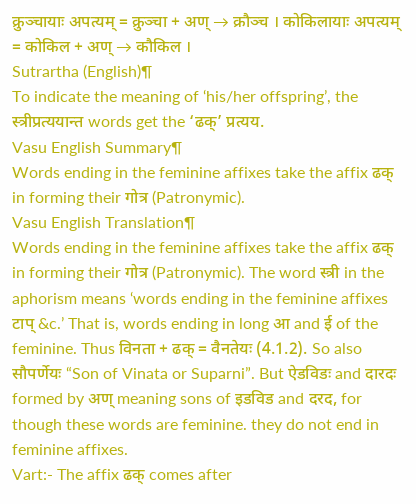क्रुञ्चायाः अपत्यम् = क्रुञ्चा + अण् → क्रौञ्च । कोकिलायाः अपत्यम् = कोकिल + अण् → कौकिल ।
Sutrartha (English)¶
To indicate the meaning of ‘his/her offspring’, the स्त्रीप्रत्ययान्त words get the ‘ढक्’ प्रत्यय.
Vasu English Summary¶
Words ending in the feminine affixes take the affix ढक् in forming their गोत्र (Patronymic).
Vasu English Translation¶
Words ending in the feminine affixes take the affix ढक् in forming their गोत्र (Patronymic). The word स्त्री in the aphorism means ‘words ending in the feminine affixes टाप् &c.’ That is, words ending in long आ and ई of the feminine. Thus विनता + ढक् = वैनतेयः (4.1.2). So also सौपर्णेयः “Son of Vinata or Suparni”. But ऐडविडः and दारदः formed by अण् meaning sons of इडविड and दरद, for though these words are feminine. they do not end in feminine affixes.
Vart:- The affix ढक् comes after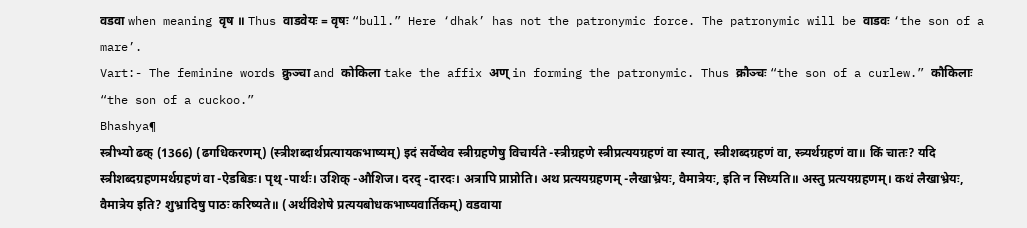वडवा when meaning वृष ॥ Thus वाडवेयः = वृषः “bull.” Here ‘dhak’ has not the patronymic force. The patronymic will be वाडवः ‘the son of a mare’.
Vart:- The feminine words क्रुञ्चा and कोकिला take the affix अण् in forming the patronymic. Thus क्रौञ्चः “the son of a curlew.” कौकिलाः “the son of a cuckoo.”
Bhashya¶
स्त्रीभ्यो ढक् (1366) (ढगधिकरणम्) (स्त्रीशब्दार्थप्रत्यायकभाष्यम्) इदं सर्वेष्वेव स्त्रीग्रहणेषु विचार्यते -स्त्रीग्रहणे स्त्रीप्रत्ययग्रहणं वा स्यात्, स्त्रीशब्दग्रहणं वा, स्त्र्यर्थग्रहणं वा॥ किं चातः? यदि स्त्रीशब्दग्रहणमर्थग्रहणं वा -ऐडबिडः। पृथ् -पार्थः। उशिक् -औशिज। दरद् -दारदः। अत्रापि प्राप्नोति। अथ प्रत्ययग्रहणम् -लैखाभ्रेयः, वैमात्रेयः, इति न सिध्यति॥ अस्तु प्रत्ययग्रहणम्। कथं लैखाभ्रेयः, वैमात्रेय इति? शुभ्रादिषु पाठः करिष्यते॥ (अर्थविशेषे प्रत्ययबोधकभाष्यवार्तिकम्) वडवाया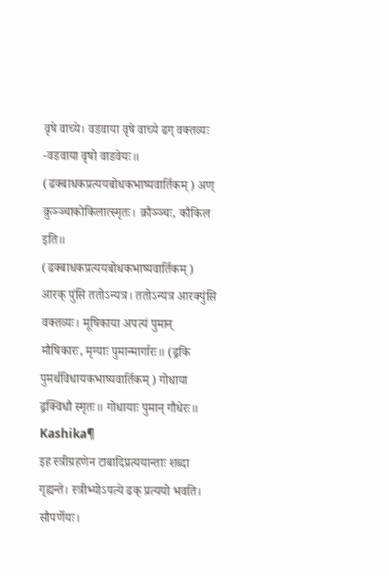वृषे वाच्ये। वडवाया वृषे वाच्ये ढग् वक्तव्यः -वडवाया वृषो वाडवेयः॥ (ढक्बाधकप्रत्ययबोधकभाष्यवार्तिकम्) अण् क्रुञ्ञ्चाकोकिलात्स्मृतः। क्रौञ्ञ्चः, कौकिल इति॥ (ढक्बाधकप्रत्ययबोधकभाष्यवार्तिकम्) आरक् पुंसि ततोऽन्यत्र। ततोऽन्यत्र आरक्पुंसि वक्तव्यः। मूषिकाया अपत्यं पुमान् मौषिकारः, मृग्याः पुमान्मार्गारः॥ (ढ्रकि पुमर्थविधायकभाष्यवार्तिकम्) गोधाया ढ्रक्विधौ स्मृतः॥ गोधायाः पुमान् गौधेरः॥
Kashika¶
इह स्त्रीग्रहणेन टाबादिप्रत्ययान्ताः शब्दा गृह्यन्ते। स्त्रीभ्योऽपत्ये ढक् प्रत्ययो भवति। सौपर्णेयः।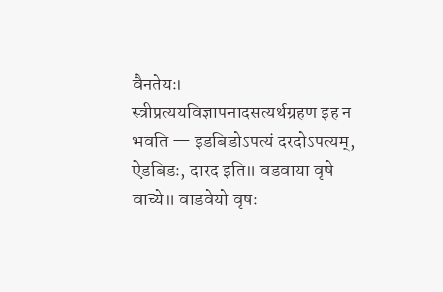वैनतेयः। स्त्रीप्रत्ययविज्ञापनादसत्यर्थग्रहण इह न भवति — इडबिडोऽपत्यं दरदोऽपत्यम्, ऐडबिडः, दारद इति॥ वडवाया वृषे वाच्ये॥ वाडवेयो वृषः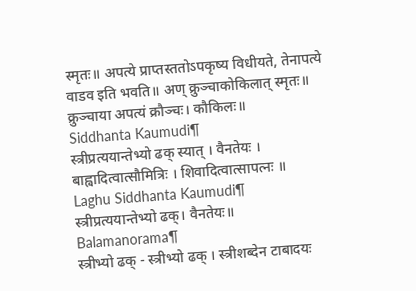स्मृतः॥ अपत्ये प्राप्तस्ततोऽपकृष्य विधीयते, तेनापत्ये वाडव इति भवति॥ अण् क्रुञ्चाकोकिलात् स्मृतः॥ क्रुञ्चाया अपत्यं क्रौञ्चः। कौकिलः॥
Siddhanta Kaumudi¶
स्त्रीप्रत्ययान्तेभ्यो ढक् स्यात् । वैनतेयः । बाह्वादित्वात्सौमित्रिः । शिवादित्वात्सापत्नः ॥
Laghu Siddhanta Kaumudi¶
स्त्रीप्रत्ययान्तेभ्यो ढक्। वैनतेयः॥
Balamanorama¶
स्त्रीभ्यो ढक् - स्त्रीभ्यो ढक् । स्त्रीशब्देन टाबादयः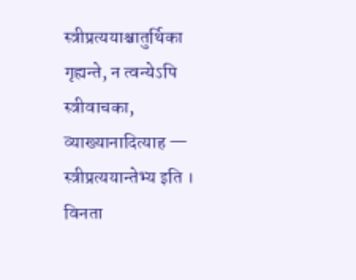स्त्रीप्रत्ययाश्चातुर्थिका गृह्यन्ते, न त्वन्येऽपि स्त्रीवाचका, व्याख्यानादित्याह — स्त्रीप्रत्ययान्तेभ्य इति । विनता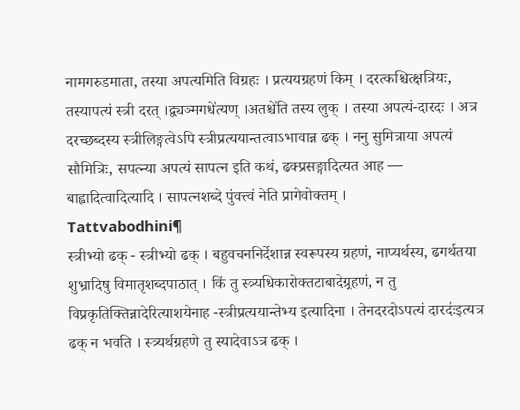नामगरुडमाता, तस्या अपत्यमिति विग्रहः । प्रत्ययग्रहणं किम् । दरत्कश्चित्क्षत्रियः, तस्यापत्यं स्त्री दरत् ।द्व्यञ्मगधे॑त्यण् ।अतश्चे॑ति तस्य लुक् । तस्या अपत्यं-दारदः । अत्र दरच्छब्दस्य स्त्रीलिङ्गत्वेऽपि स्त्रीप्रत्ययान्तत्वाऽभावान्न ढक् । ननु सुमित्राया अपत्यं सौमित्रिः, सपत्न्या अपत्यं सापत्न इति कथं, ढक्प्रसङ्गादित्यत आह — बाह्वादित्वादित्यादि । सापत्नशब्दे पुंवत्त्वं नेति प्रागेवोक्तम् ।
Tattvabodhini¶
स्त्रीभ्यो ढक् - स्त्रीभ्यो ढक् । बहुवचननिर्देशान्न स्वरूपस्य ग्रहणं, नाप्यर्थस्य, ढगर्थतया शुभ्रादिषु विमातृशब्दपाठात् । किं तु स्त्र्यधिकारोक्तटाबादेग्र्रहणं, न तु विप्रकृतिक्तिन्नादेरित्याशयेनाह -स्त्रीप्रत्ययान्तेभ्य इत्यादिना । तेनदरदोऽपत्यं दारदः॑इत्यत्र ढक् न भवति । स्त्र्यर्थग्रहणे तु स्यादेवाऽत्र ढक् ।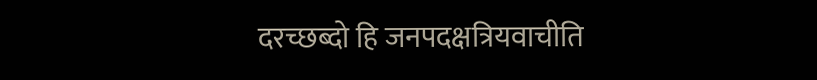दरच्छब्दो हि जनपदक्षत्रियवाचीति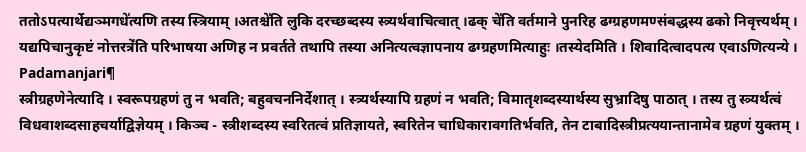ततोऽपत्यार्थेद्यञ्मगधे॑त्यणि तस्य स्त्रियाम् ।अतश्चे॑ति लुकि दरच्छब्दस्य स्त्र्यर्थवाचित्वात् ।ढक् चे॑ति वर्तमाने पुनरिह ढग्ग्रहणमण्संबद्धस्य ढको निवृत्त्यर्थम् । यद्यपिचानुकृष्टं नोत्तरत्रे॑ति परिभाषया अणिह न प्रवर्तते तथापि तस्या अनित्यत्वज्ञापनाय ढग्ग्रहणमित्याहुः ।तस्येदमिति । शिवादित्वादपत्य एवाऽणित्यन्ये ।
Padamanjari¶
स्त्रीग्रहणेनेत्यादि । स्वरूपग्रहणं तु न भवति; बहुवचननिर्देशात् । स्त्र्यर्थस्यापि ग्रहणं न भवति; विमातृशब्दस्यार्थस्य सुभ्रादिषु पाठात् । तस्य तु स्त्र्यर्थत्वं विधवाशब्दसाहचर्याद्विज्ञेयम् । किञ्च - स्त्रीशब्दस्य स्वरितत्वं प्रतिज्ञायते, स्वरितेन चाधिकारावगतिर्भवति, तेन टाबादिस्त्रीप्रत्ययान्तानामेव ग्रहणं युक्तम् ।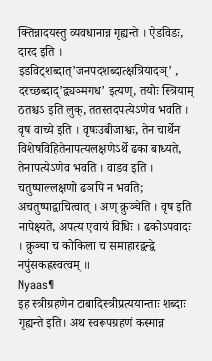क्तिन्नादयस्तु व्यवधानान्न गृह्यन्ते । ऐडविडः, दारद इति । इडविट्शब्दात्’जनपदशब्दात्क्षत्रियादञ्’ , दरच्छब्दाद्’द्व्यञ्मगध’ इत्यण्, तयोः स्त्रियाम् ठतश्चऽ इति लुक्, ततस्तदपत्येऽणेव भवति । वृष वाच्ये इति । वृषःउबीजाश्वः, तेन चार्थेन विशेषविहितेनापत्यलक्षणेऽर्थे ढका बाध्यते, तेनापत्येऽणेव भवति । वाडव इति । चतुष्पाल्लक्षणो ढञपि न भवति; अचतुष्पाद्वाचित्वात् । अण् क्रुञ्चेति । वृष इति नापेक्ष्यते, अपत्य एवायं विधिः । ढकोऽपवादः । क्रुञ्चा च कोकिला च समाहारद्वन्द्वे नपुंसकह्रस्वत्वम् ॥
Nyaas¶
इह स्त्रीग्रहणेन टाबादिस्त्रीप्रत्ययान्ताः शब्दाः गृह्यन्ते इति। अथ स्वरूपग्रहणं कस्मान्न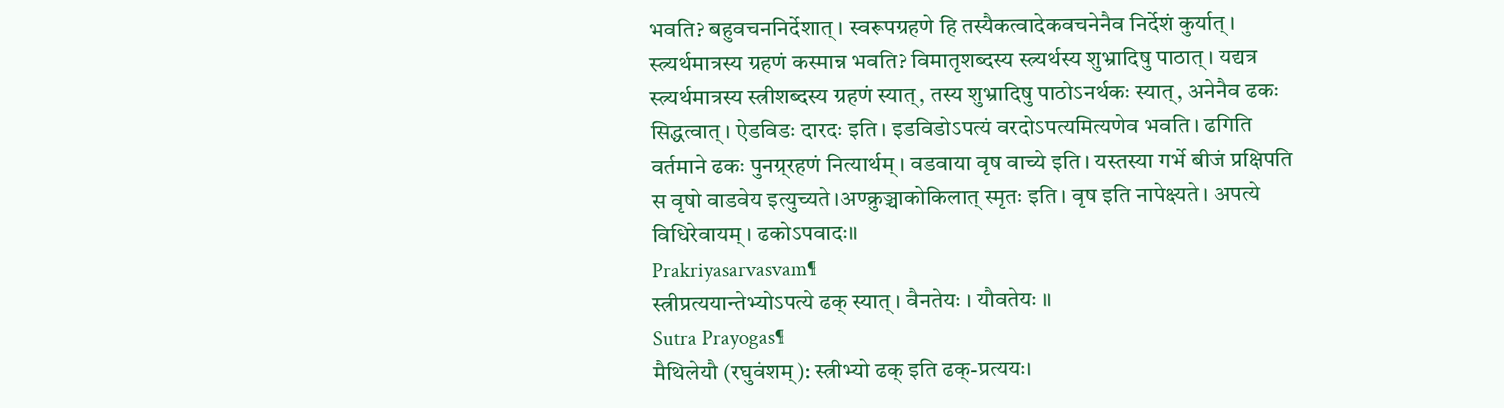भवति? बहुवचननिर्देशात्। स्वरूपग्रहणे हि तस्यैकत्वादेकवचनेनैव निर्देशं कुर्यात्। स्त्र्यर्थमात्रस्य ग्रहणं कस्मान्न भवति? विमातृशब्दस्य स्त्र्यर्थस्य शुभ्रादिषु पाठात्। यद्यत्र स्त्र्यर्थमात्रस्य स्त्रीशब्दस्य ग्रहणं स्यात्, तस्य शुभ्रादिषु पाठोऽनर्थकः स्यात्, अनेनैव ढकः सिद्धत्वात्। ऐडविडः दारदः इति। इडविडोऽपत्यं वरदोऽपत्यमित्यणेव भवति। ढगिति वर्तमाने ढकः पुनग्र्रहणं नित्यार्थम्। वडवाया वृष वाच्ये इति। यस्तस्या गर्भे बीजं प्रक्षिपति स वृषो वाडवेय इत्युच्यते।अण्क्रुञ्चाकोकिलात् स्मृतः इति। वृष इति नापेक्ष्यते। अपत्ये विधिरेवायम्। ढकोऽपवादः॥
Prakriyasarvasvam¶
स्त्रीप्रत्ययान्तेभ्योऽपत्ये ढक् स्यात् । वैनतेयः । यौवतेयः ॥
Sutra Prayogas¶
मैथिलेयौ (रघुवंशम्): स्त्रीभ्यो ढक् इति ढक्-प्रत्ययः।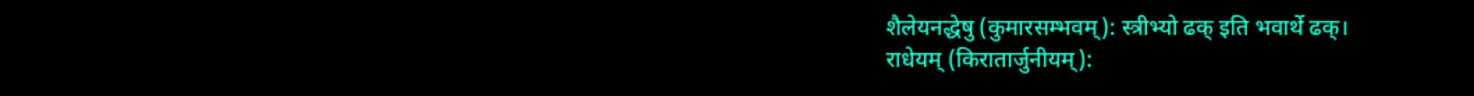शैलेयनद्धेषु (कुमारसम्भवम्): स्त्रीभ्यो ढक् इति भवार्थे ढक्।
राधेयम् (किरातार्जुनीयम्):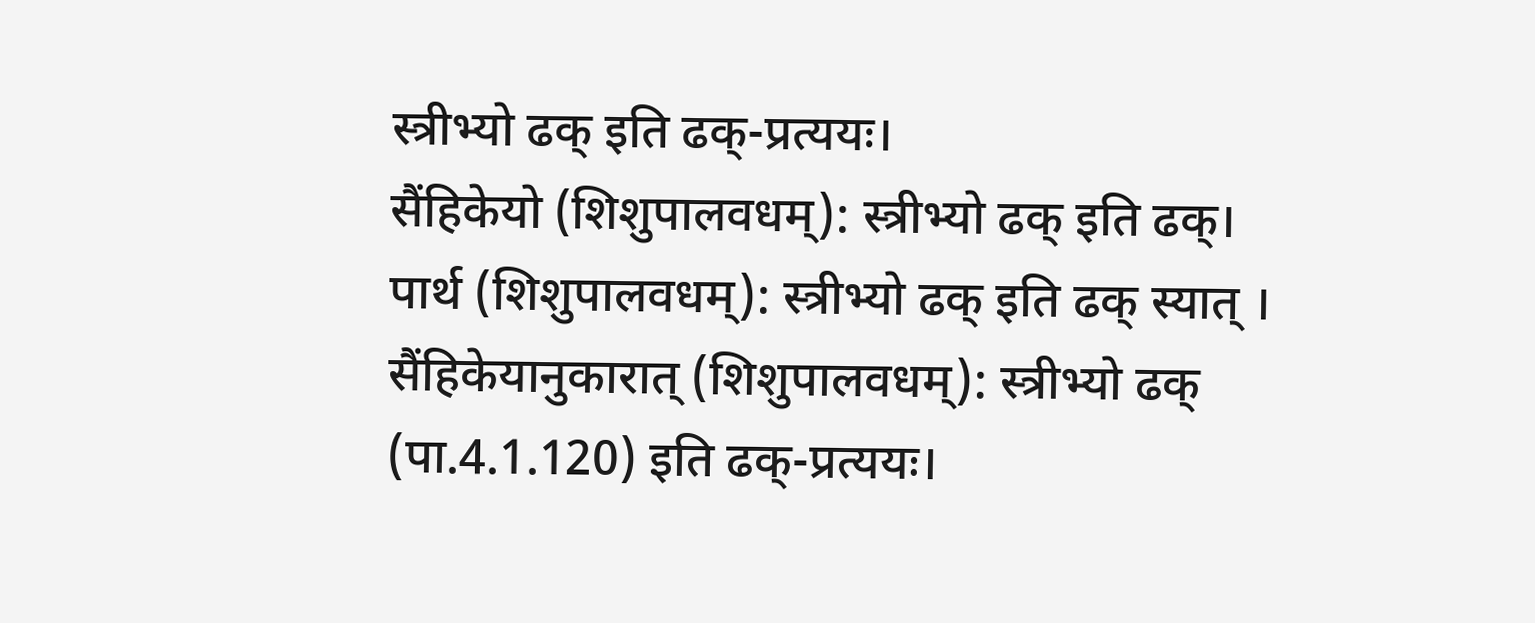स्त्रीभ्यो ढक् इति ढक्-प्रत्ययः।
सैंहिकेयो (शिशुपालवधम्): स्त्रीभ्यो ढक् इति ढक्।
पार्थ (शिशुपालवधम्): स्त्रीभ्यो ढक् इति ढक् स्यात् ।
सैंहिकेयानुकारात् (शिशुपालवधम्): स्त्रीभ्यो ढक् (पा.4.1.120) इति ढक्-प्रत्ययः।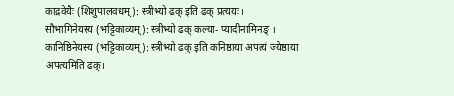काद्रवेयैः (शिशुपालवधम्): स्त्रीभ्यो ढक् इति ढक् प्रत्ययः।
सौभागिनेयस्य (भट्टिकाव्यम्): स्त्रीभ्यो ढक् कल्या- प्यादीनामिनङ् ।
कानिष्ठिनेयस्य (भट्टिकाव्यम्): स्त्रीभ्यो ढक् इति कनिष्ठाया अपत्यं ज्येष्ठाया अपत्यमिति ढक्।